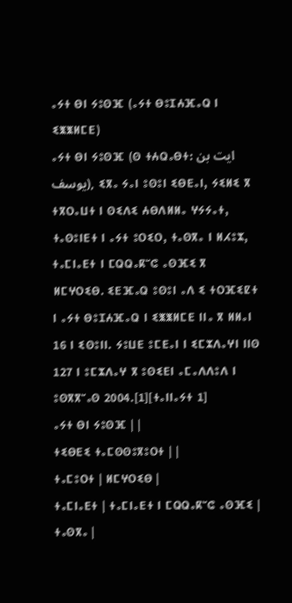ⴰⵢⵜ ⴱⵏ ⵢⵓⵙⴼ (ⴰⵢⵜ ⴱⵓⵊⵄⴼⴰⵕ ⵏ ⵉⵥⵥⵍⵎⴹ)
ⴰⵢⵜ ⴱⵏ ⵢⵓⵙⴼ (ⵙ ⵜⵄⵕⴰⴱⵜ: ايت بن يوسف), ⵉⴳⴰ ⵢⴰⵏ ⵓⵙⵓⵏ ⵉⴱⴹⴰⵏ, ⵢⵉⵍⵉ ⴳ ⵜⴳⵔⴰⵡⵜ ⵏ ⵙⵉⴷⵉ ⵄⴱⴷⵍⵍⴰ ⵖⵢⵢⴰⵜ, ⵜⴰⵙⵓⵏⴹⵜ ⵏ ⴰⵢⵜ ⵓⵔⵉⵔ, ⵜⴰⵙⴳⴰ ⵏ ⵍⵃⵓⵣ, ⵜⴰⵎⵏⴰⴹⵜ ⵏ ⵎⵕⵕⴰⴽⵯⵛ ⴰⵙⴼⵉ ⴳ ⵍⵎⵖⵔⵉⴱ. ⵉⴹⴼⴰⵕ ⵓⵙⵓⵏ ⴰⴷ ⵉ ⵜⵔⴼⵉⵇⵜ ⵏ ⴰⵢⵜ ⴱⵓⵊⵄⴼⴰⵕ ⵏ ⵉⵥⵥⵍⵎⴹ ⵏⵏⴰ ⴳ ⵍⵍⴰⵏ 16 ⵏ ⵉⵙⵓⵏⵏ. ⵢⵓⵡⴹ ⵓⵎⴹⴰⵏ ⵏ ⵉⵎⵣⴷⴰⵖⵏ ⵏⵏⵙ 127 ⵏ ⵓⵎⵣⴷⴰⵖ ⴳ ⵓⵙⵉⴹⵏ ⴰⵎⴰⴷⴷⵓⴷ ⵏ ⵓⵙⴳⴳⵯⴰⵙ 2004.[1][ⵜⴰⵏⵏⴰⵢⵜ 1]
ⴰⵢⵜ ⴱⵏ ⵢⵓⵙⴼ | |
ⵜⵉⴱⴹⵉ ⵜⴰⵎⵙⵙⵓⴳⵓⵔⵜ | |
ⵜⴰⵎⵓⵔⵜ | ⵍⵎⵖⵔⵉⴱ |
ⵜⴰⵎⵏⴰⴹⵜ | ⵜⴰⵎⵏⴰⴹⵜ ⵏ ⵎⵕⵕⴰⴽⵯⵛ ⴰⵙⴼⵉ |
ⵜⴰⵙⴳⴰ |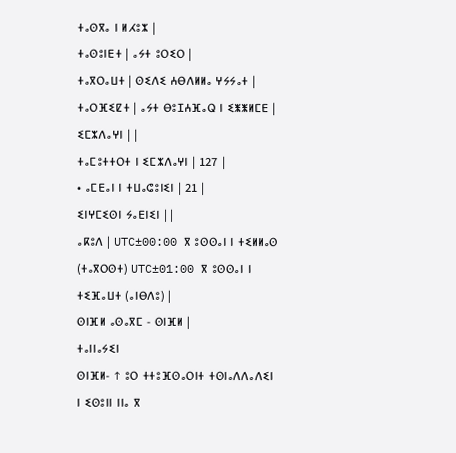ⵜⴰⵙⴳⴰ ⵏ ⵍⵃⵓⵣ |
ⵜⴰⵙⵓⵏⴹⵜ | ⴰⵢⵜ ⵓⵔⵉⵔ |
ⵜⴰⴳⵔⴰⵡⵜ | ⵙⵉⴷⵉ ⵄⴱⴷⵍⵍⴰ ⵖⵢⵢⴰⵜ |
ⵜⴰⵔⴼⵉⵇⵜ | ⴰⵢⵜ ⴱⵓⵊⵄⴼⴰⵕ ⵏ ⵉⵥⵥⵍⵎⴹ |
ⵉⵎⵣⴷⴰⵖⵏ | |
ⵜⴰⵎⵓⵜⵜⵔⵜ ⵏ ⵉⵎⵣⴷⴰⵖⵏ | 127 |
• ⴰⵎⴹⴰⵏ ⵏ ⵜⵡⴰⵛⵓⵏⵉⵏ | 21 |
ⵉⵏⵖⵎⵉⵙⵏ ⵢⴰⴹⵏⵉⵏ | |
ⴰⴽⵓⴷ | UTC±00:00 ⴳ ⵓⵙⵙⴰⵏ ⵏ ⵜⵉⵍⵍⴰⵙ (ⵜⴰⴳⵔⵙⵜ) UTC±01:00 ⴳ ⵓⵙⵙⴰⵏ ⵏ ⵜⵉⴼⴰⵡⵜ (ⴰⵏⴱⴷⵓ) |
ⵙⵏⴼⵍ ⴰⵙⴰⴳⵎ - ⵙⵏⴼⵍ |
ⵜⴰⵏⵏⴰⵢⵉⵏ
ⵙⵏⴼⵍ- ↑ ⵓⵔ ⵜⵜⵓⴼⵙⴰⵔⵏⵜ ⵜⵙⵏⴰⴷⴷⴰⴷⵉⵏ ⵏ ⵉⵙⵓⵏⵏ ⵏⵏⴰ ⴳ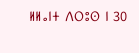ⵍⵍⴰⵏⵜ ⴷⵔⵓⵙ ⵏ 30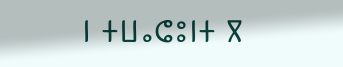ⵏ ⵜⵡⴰⵛⵓⵏⵜ ⴳ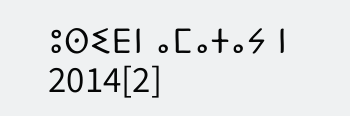ⵓⵙⵉⴹⵏ ⴰⵎⴰⵜⴰⵢ ⵏ 2014[2]